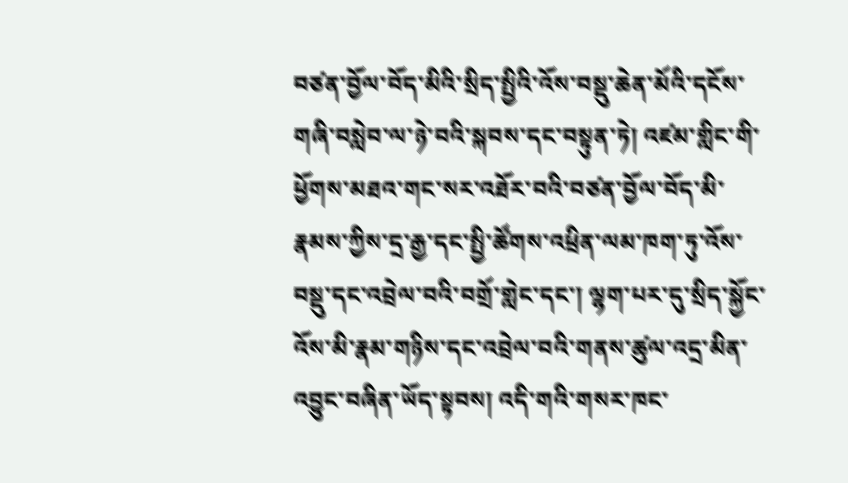བཙན་བྱོལ་བོད་མིའི་སྲིད་སྤྱིའི་འོས་བསྡུ་ཆེན་མོའི་དངོས་གཞི་བསླེབ་ལ་ཉེ་བའི་སྐབས་དང་བསྟུན་ཏེ། འཛམ་གླིང་གི་ཕྱོགས་མཐའ་གང་སར་འཐོར་བའི་བཙན་བྱོལ་བོད་མི་རྣམས་ཀྱིས་དྲ་རྒྱ་དང་སྤྱི་ཚོགས་འཕྲིན་ལམ་ཁག་ཏུ་འོས་བསྡུ་དང་འབྲེལ་བའི་བགྲོ་གླེང་དང་། ལྷག་པར་དུ་སྲིད་སྐྱོང་འོས་མི་རྣམ་གཉིས་དང་འབྲེལ་བའི་གནས་ཚུལ་འདྲ་མིན་འབྱུང་བཞིན་ཡོད་སྟབས། འདི་གའི་གསར་ཁང་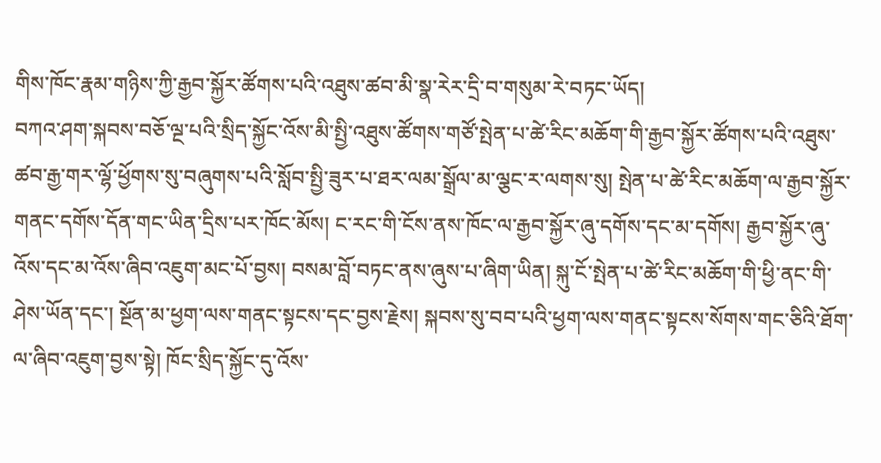གིས་ཁོང་རྣམ་གཉིས་ཀྱི་རྒྱབ་སྐྱོར་ཚོགས་པའི་འཐུས་ཚབ་མི་སྣ་རེར་དྲི་བ་གསུམ་རེ་བཏང་ཡོད།
བཀའ་ཤག་སྐབས་བཅོ་ལྔ་པའི་སྲིད་སྐྱོང་འོས་མི་སྤྱི་འཐུས་ཚོགས་གཙོ་སྤེན་པ་ཚེ་རིང་མཆོག་གི་རྒྱབ་སྐྱོར་ཚོགས་པའི་འཐུས་ཚབ་རྒྱ་གར་ལྷོ་ཕྱོགས་སུ་བཞུགས་པའི་སློབ་སྤྱི་ཟུར་པ་ཐར་ལམ་སྒྲོལ་མ་ལྕང་ར་ལགས་སུ། སྤེན་པ་ཚེ་རིང་མཆོག་ལ་རྒྱབ་སྐྱོར་གནང་དགོས་དོན་གང་ཡིན་དྲིས་པར་ཁོང་མོས། ང་རང་གི་ངོས་ནས་ཁོང་ལ་རྒྱབ་སྐྱོར་ཞུ་དགོས་དང་མ་དགོས། རྒྱབ་སྐྱོར་ཞུ་འོས་དང་མ་འོས་ཞིབ་འཇུག་མང་པོ་བྱས། བསམ་བློ་བཏང་ནས་ཞུས་པ་ཞིག་ཡིན། སྐུ་ངོ་སྤེན་པ་ཚེ་རིང་མཆོག་གི་ཕྱི་ནང་གི་ཤེས་ཡོན་དང་། སྔོན་མ་ཕྱག་ལས་གནང་སྟངས་དང་བྱས་རྗེས། སྐབས་སུ་བབ་པའི་ཕྱག་ལས་གནང་སྟངས་སོགས་གང་ཅིའི་ཐོག་ལ་ཞིབ་འཇུག་བྱས་སྟེ། ཁོང་སྲིད་སྐྱོང་དུ་འོས་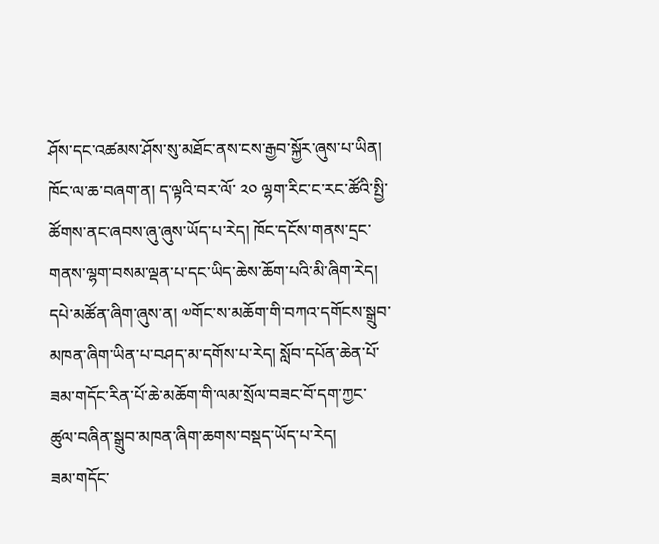ཤོས་དང་འཚམས་ཤོས་སུ་མཐོང་ནས་ངས་རྒྱབ་སྐྱོར་ཞུས་པ་ཡིན། ཁོང་ལ་ཆ་བཞག་ན། ད་ལྟའི་བར་ལོ་ ༢༠ ལྷག་རིང་ང་རང་ཚོའི་སྤྱི་ཚོགས་ནང་ཞབས་ཞུ་ཞུས་ཡོད་པ་རེད། ཁོང་དངོས་གནས་དྲང་གནས་ལྷག་བསམ་ལྡན་པ་དང་ཡིད་ཆེས་ཆོག་པའི་མི་ཞིག་རེད། དཔེ་མཚོན་ཞིག་ཞུས་ན། ༧གོང་ས་མཆོག་གི་བཀའ་དགོངས་སྒྲུབ་མཁན་ཞིག་ཡིན་པ་བཤད་མ་དགོས་པ་རེད། སློབ་དཔོན་ཆེན་པོ་ཟམ་གདོང་རིན་པོ་ཆེ་མཆོག་གི་ལམ་སྲོལ་བཟང་བོ་དག་ཀྱང་ཚུལ་བཞིན་སྒྲུབ་མཁན་ཞིག་ཆགས་བསྡད་ཡོད་པ་རེད།
ཟམ་གདོང་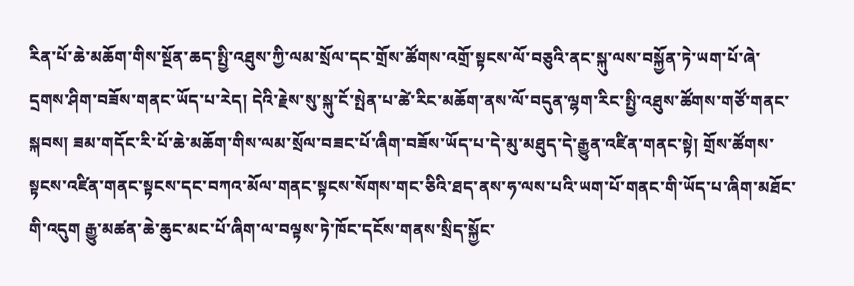རིན་པོ་ཆེ་མཆོག་གིས་སྔོན་ཆད་སྤྱི་འཐུས་ཀྱི་ལམ་སྲོལ་དང་གྲོས་ཚོགས་འགྲོ་སྟངས་ལོ་བཅུའི་ནང་སྐུ་ལས་བསྐྱོན་ཏེ་ཡག་པོ་ཞེ་དྲགས་ཤིག་བཟོས་གནང་ཡོད་པ་རེད། དེའི་རྗེས་སུ་སྐུ་ངོ་སྤེན་པ་ཚེ་རིང་མཆོག་ནས་ལོ་བདུན་ལྷག་རིང་སྤྱི་འཐུས་ཚོགས་གཙོ་གནང་སྐབས། ཟམ་གདོང་རི་པོ་ཆེ་མཆོག་གིས་ལམ་སྲོལ་བཟང་པོ་ཞིག་བཟོས་ཡོད་པ་དེ་མུ་མཐུད་དེ་རྒྱུན་འཛིན་གནང་སྟེ། གྲོས་ཚོགས་སྟངས་འཛིན་གནང་སྟངས་དང་བཀའ་མོལ་གནང་སྟངས་སོགས་གང་ཅིའི་ཐད་ནས་ཧ་ལས་པའི་ཡག་པོ་གནང་གི་ཡོད་པ་ཞིག་མཐོང་གི་འདུག རྒྱུ་མཚན་ཆེ་ཆུང་མང་པོ་ཞིག་ལ་བལྟས་ཏེ་ཁོང་དངོས་གནས་སྲིད་སྐྱོང་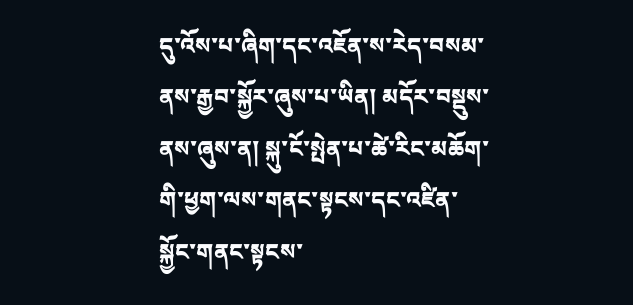དུ་འོས་པ་ཞིག་དང་འཇོན་ས་རེད་བསམ་ནས་རྒྱབ་སྐྱོར་ཞུས་པ་ཡིན། མདོར་བསྡུས་ནས་ཞུས་ན། སྐུ་ངོ་སྤེན་པ་ཚེ་རིང་མཆོག་གི་ཕྱག་ལས་གནང་སྟངས་དང་འཛིན་སྐྱོང་གནང་སྟངས་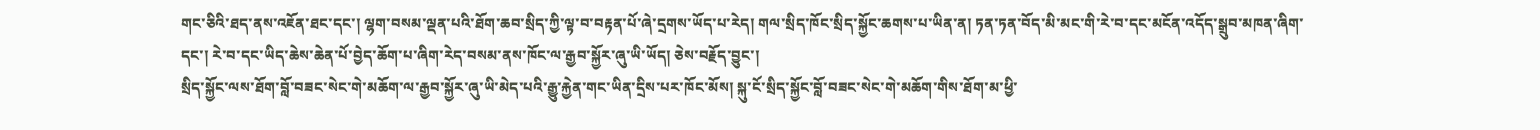གང་ཅིའི་ཐད་ནས་འཇོན་ཐང་དང་། ལྷག་བསམ་ལྡན་པའི་ཐོག་ཆབ་སྲིད་ཀྱི་ལྟ་བ་བརྟན་པོ་ཞེ་དྲགས་ཡོད་པ་རེད། གལ་སྲིད་ཁོང་སྲིད་སྐྱོང་ཆགས་པ་ཡིན་ན། ཏན་ཏན་བོད་མི་མང་གི་རེ་བ་དང་མངོན་འདོད་སྒྲུབ་མཁན་ཞིག་དང་། རེ་བ་དང་ཡིད་ཆེས་ཆེན་པོ་བྱེད་ཆོག་པ་ཞིག་རེད་བསམ་ནས་ཁོང་ལ་རྒྱབ་སྐྱོར་ཞུ་ཡི་ཡོད། ཅེས་བརྗོད་བྱུང་།
སྲིད་སྐྱོང་ལས་ཐོག་བློ་བཟང་སེང་གེ་མཆོག་ལ་རྒྱབ་སྐྱོར་ཞུ་ཡི་མེད་པའི་རྒྱུ་རྐྱེན་གང་ཡིན་དྲིས་པར་ཁོང་མོས། སྐུ་ངོ་སྲིད་སྐྱོང་བློ་བཟང་སེང་གེ་མཆོག་གིས་ཐོག་མ་ཕྱི་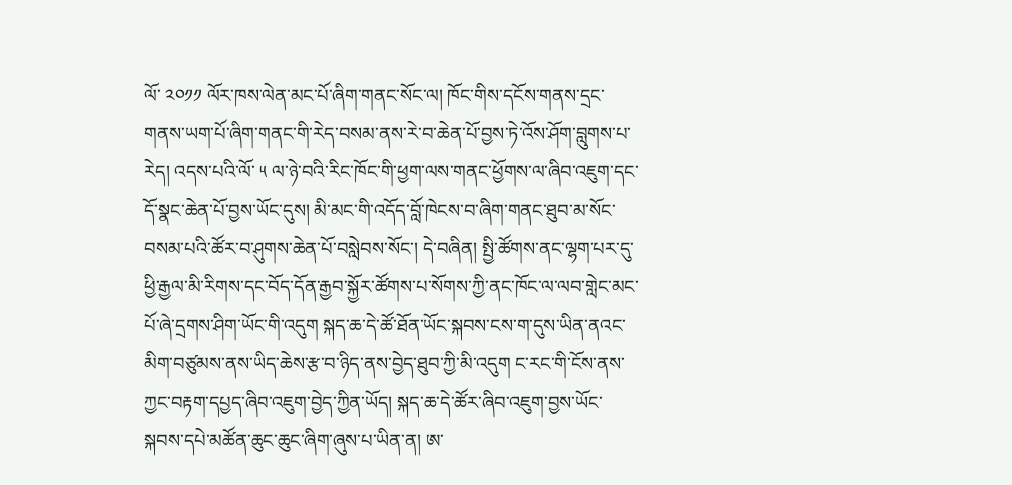ལོ་ ༢༠༡༡ ལོར་ཁས་ལེན་མང་པོ་ཞིག་གནང་སོང་ལ། ཁོང་གིས་དངོས་གནས་དྲང་གནས་ཡག་པོ་ཞིག་གནང་གི་རེད་བསམ་ནས་རེ་བ་ཆེན་པོ་བྱས་ཏེ་འོས་ཤོག་བླུགས་པ་རེད། འདས་པའི་ལོ་ ༥ ལ་ཉེ་བའི་རིང་ཁོང་གི་ཕྱག་ལས་གནང་ཕྱོགས་ལ་ཞིབ་འཇུག་དང་དོ་སྣང་ཆེན་པོ་བྱས་ཡོང་དུས། མི་མང་གི་འདོད་བློ་ཁེངས་བ་ཞིག་གནང་ཐུབ་མ་སོང་བསམ་པའི་ཚོར་བ་ཤུགས་ཆེན་པོ་བསླེབས་སོང་། དེ་བཞིན། སྤྱི་ཚོགས་ནང་ལྷག་པར་དུ་ཕྱི་རྒྱལ་མི་རིགས་དང་བོད་དོན་རྒྱབ་སྐྱོར་ཚོགས་པ་སོགས་ཀྱི་ནང་ཁོང་ལ་ལབ་གླེང་མང་པོ་ཞེ་དྲགས་ཤིག་ཡོང་གི་འདུག སྐད་ཆ་དེ་ཚོ་ཐོན་ཡོང་སྐབས་ངས་ག་དུས་ཡིན་ནའང་མིག་བཙུམས་ནས་ཡིད་ཆེས་རྩ་བ་ཉིད་ནས་བྱེད་ཐུབ་ཀྱི་མི་འདུག ང་རང་གི་ངོས་ནས་ཀྱང་བརྟག་དཔྱད་ཞིབ་འཇུག་བྱེད་ཀྱིན་ཡོད། སྐད་ཆ་དེ་ཚོར་ཞིབ་འཇུག་བྱས་ཡོང་སྐབས་དཔེ་མཚོན་ཆུང་ཆུང་ཞིག་ཞུས་པ་ཡིན་ན། ཨ་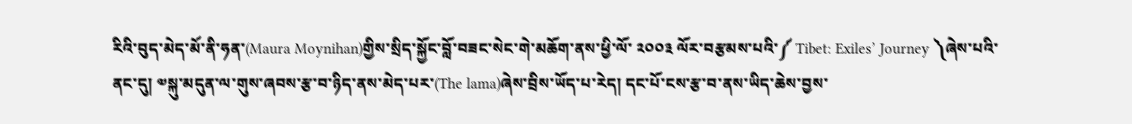རིའི་བུད་མེད་མོ་ནི་ཧན་(Maura Moynihan)གྱིས་སྲིད་སྐྱོང་བློ་བཟང་སེང་གེ་མཆོག་ནས་ཕྱི་ལོ་ ༢༠༠༣ ལོར་བརྩམས་པའི་༼ Tibet: Exiles’ Journey ༽ཞེས་པའི་ནང་དུ། ༧སྐུ་མདུན་ལ་གུས་ཞབས་རྩ་བ་ཉིད་ནས་མེད་པར་(The lama)ཞེས་བྲིས་ཡོད་པ་རེད། དང་པོ་ངས་རྩ་བ་ནས་ཡིད་ཆེས་བྱས་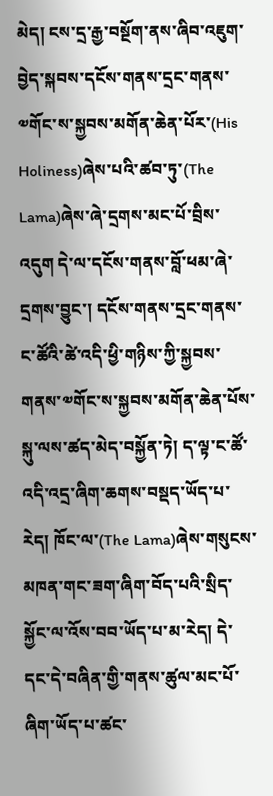མེད། ངས་དྲ་རྒྱ་བསྔོག་ནས་ཞིབ་འཇུག་བྱེད་སྐབས་དངོས་གནས་དྲང་གནས་༧གོང་ས་སྐྱབས་མགོན་ཆེན་པོར་(His Holiness)ཞེས་པའི་ཚབ་ཏུ་(The Lama)ཞེས་ཞེ་དྲགས་མང་པོ་བྲིས་འདུག དེ་ལ་དངོས་གནས་བློ་ཕམ་ཞེ་དྲགས་བྱུང་། དངོས་གནས་དྲང་གནས་ང་ཚོའི་ཚེ་འདི་ཕྱི་གཉིས་ཀྱི་སྐྱབས་གནས་༧གོང་ས་སྐྱབས་མགོན་ཆེན་པོས་སྐུ་ལས་ཚད་མེད་བསྐྱོན་ཏེ། ད་ལྟ་ང་ཚོ་འདི་འདྲ་ཞིག་ཆགས་བསྡད་ཡོད་པ་རེད། ཁོང་ལ་(The Lama)ཞེས་གསུངས་མཁན་གང་ཟག་ཞིག་བོད་པའི་སྲིད་སྐྱོང་ལ་འོས་བབ་ཡོད་པ་མ་རེད། དེ་དང་དེ་བཞིན་གྱི་གནས་ཚུལ་མང་པོ་ཞིག་ཡོད་པ་ཚང་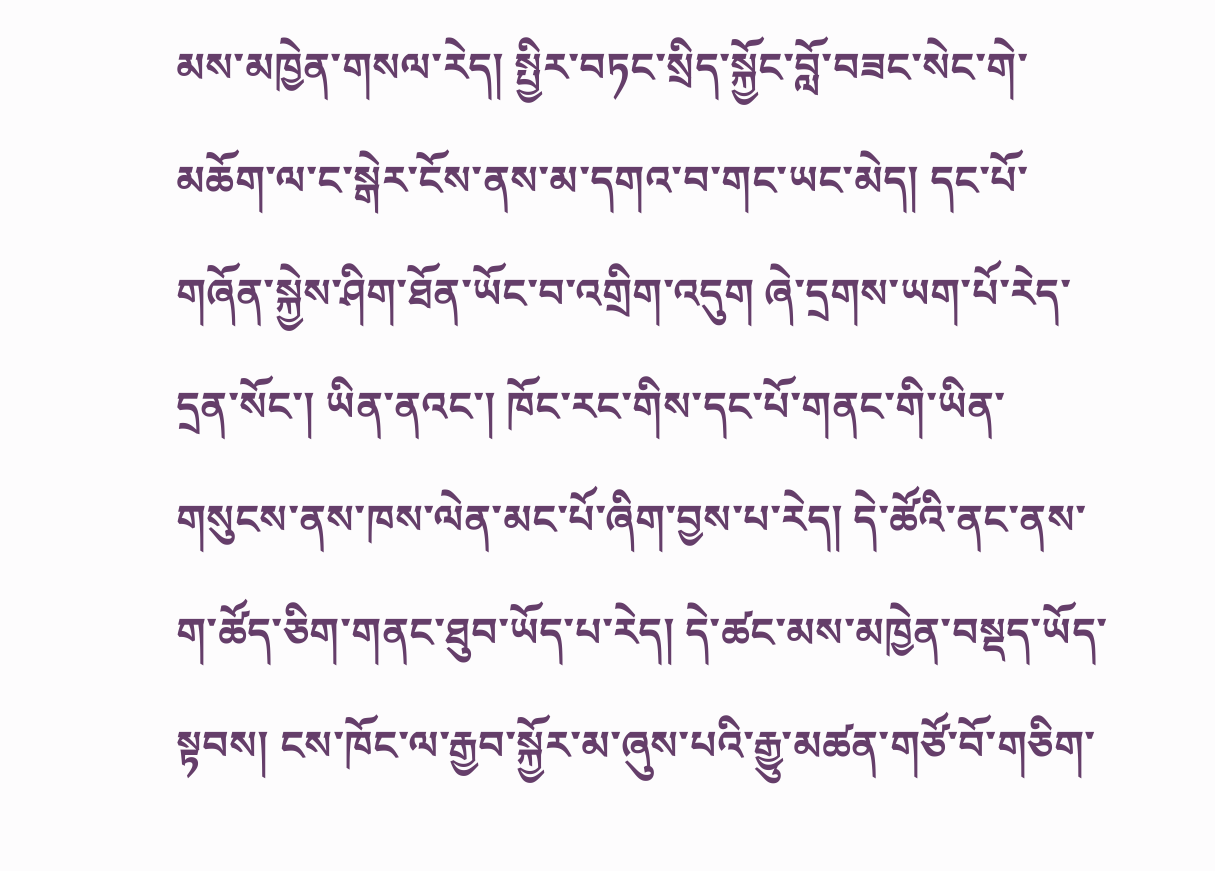མས་མཁྱེན་གསལ་རེད། སྤྱིར་བཏང་སྲིད་སྐྱོང་བློ་བཟང་སེང་གེ་མཆོག་ལ་ང་སྒེར་ངོས་ནས་མ་དགའ་བ་གང་ཡང་མེད། དང་པོ་གཞོན་སྐྱེས་ཤིག་ཐོན་ཡོང་བ་འགྲིག་འདུག ཞེ་དྲགས་ཡག་པོ་རེད་དྲན་སོང་། ཡིན་ནའང་། ཁོང་རང་གིས་དང་པོ་གནང་གི་ཡིན་གསུངས་ནས་ཁས་ལེན་མང་པོ་ཞིག་བྱས་པ་རེད། དེ་ཚོའི་ནང་ནས་ག་ཚོད་ཅིག་གནང་ཐུབ་ཡོད་པ་རེད། དེ་ཚང་མས་མཁྱེན་བསྡད་ཡོད་སྟབས། ངས་ཁོང་ལ་རྒྱབ་སྐྱོར་མ་ཞུས་པའི་རྒྱུ་མཚན་གཙོ་བོ་གཅིག་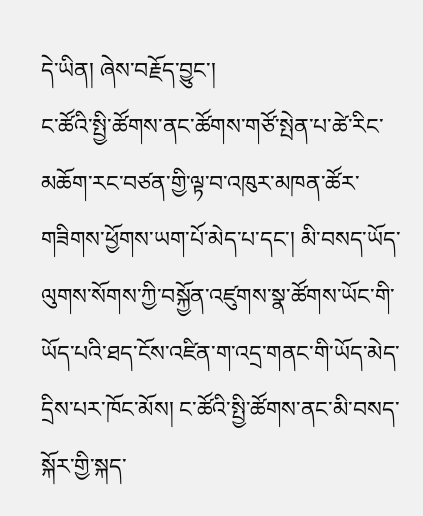དེ་ཡིན། ཞེས་བརྗོད་བྱུང་།
ང་ཚོའི་སྤྱི་ཚོགས་ནང་ཚོགས་གཙོ་སྤེན་པ་ཚེ་རིང་མཆོག་རང་བཙན་གྱི་ལྟ་བ་འཁུར་མཁན་ཚོར་གཟིགས་ཕྱོགས་ཡག་པོ་མེད་པ་དང་། མི་བསད་ཡོད་ལུགས་སོགས་ཀྱི་བསྐྱོན་འཛུགས་སྣ་ཚོགས་ཡོང་གི་ཡོད་པའི་ཐད་ངོས་འཛིན་ག་འདྲ་གནང་གི་ཡོད་མེད་དྲིས་པར་ཁོང་མོས། ང་ཚོའི་སྤྱི་ཚོགས་ནང་མི་བསད་སྐོར་གྱི་སྐད་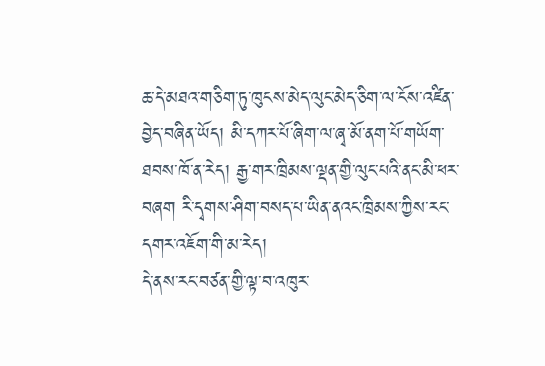ཆ་དེ་མཐའ་གཅིག་ཏུ་ཁུངས་མེད་ལུང་མེད་ཅིག་ལ་ངོས་འཛིན་བྱེད་བཞིན་ཡོད། མི་དཀར་པོ་ཞིག་ལ་ཞྭ་མོ་ནག་པོ་གཡོག་ཐབས་ཁོ་ན་རེད། རྒྱ་གར་ཁྲིམས་ལྡན་གྱི་ལུང་པའི་ནང་མི་ཕར་བཞག རི་དྭགས་ཤིག་བསད་པ་ཡིན་ནའང་ཁྲིམས་ཀྱིས་རང་དགར་འཇོག་གི་མ་རེད།
དེ་ནས་རང་བཙན་གྱི་ལྟ་བ་འཁུར་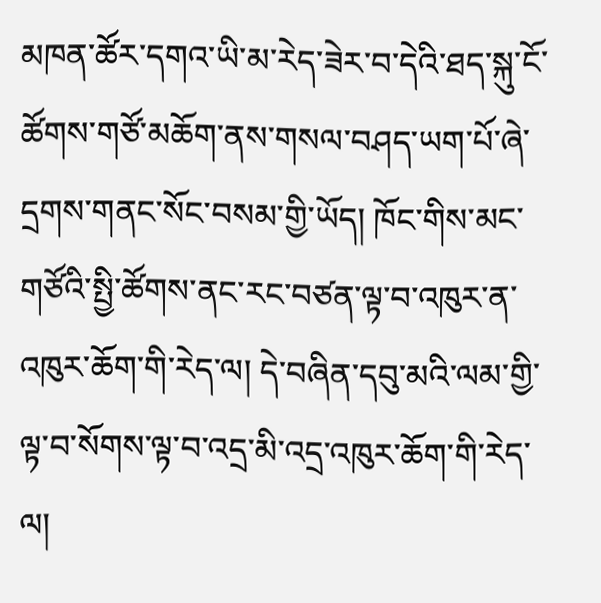མཁན་ཚོར་དགའ་ཡི་མ་རེད་ཟེར་བ་དེའི་ཐད་སྐུ་ངོ་ཚོགས་གཙོ་མཆོག་ནས་གསལ་བཤད་ཡག་པོ་ཞེ་དྲགས་གནང་སོང་བསམ་གྱི་ཡོད། ཁོང་གིས་མང་གཙོའི་སྤྱི་ཚོགས་ནང་རང་བཙན་ལྟ་བ་འཁུར་ན་འཁུར་ཆོག་གི་རེད་ལ། དེ་བཞིན་དབུ་མའི་ལམ་གྱི་ལྟ་བ་སོགས་ལྟ་བ་འདྲ་མི་འདྲ་འཁུར་ཆོག་གི་རེད་ལ།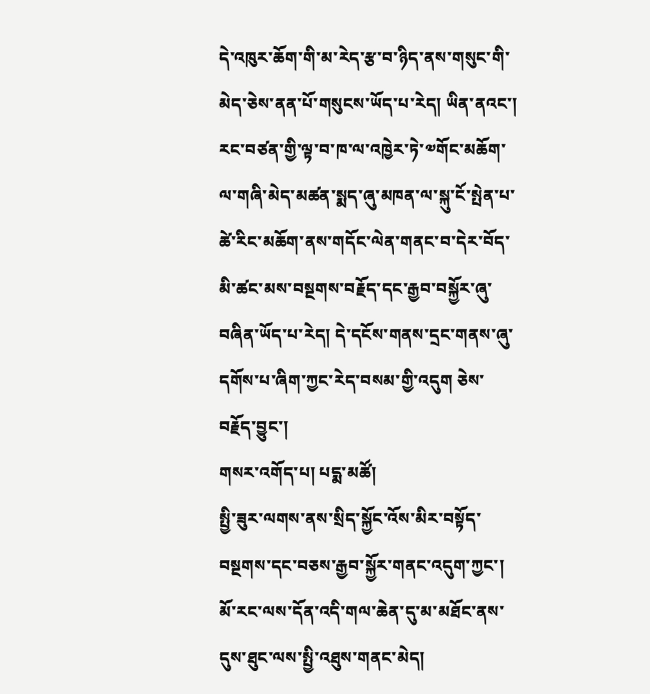དེ་འཁུར་ཆོག་གི་མ་རེད་རྩ་བ་ཉིད་ནས་གསུང་གི་མེད་ཅེས་ནན་པོ་གསུངས་ཡོད་པ་རེད། ཡིན་ནའང་། རང་བཙན་གྱི་ལྟ་བ་ཁ་ལ་འཁྱེར་ཏེ་༧གོང་མཆོག་ལ་གཞི་མེད་མཚན་སྨད་ཞུ་མཁན་ལ་སྐུ་ངོ་སྤེན་པ་ཚེ་རིང་མཆོག་ནས་གདོང་ལེན་གནང་བ་དེར་བོད་མི་ཚང་མས་བསྔགས་བརྗོད་དང་རྒྱབ་བསྐྱོར་ཞུ་བཞིན་ཡོད་པ་རེད། དེ་དངོས་གནས་དྲང་གནས་ཞུ་དགོས་པ་ཞིག་ཀྱང་རེད་བསམ་གྱི་འདུག ཅེས་བརྗོད་བྱུང་།
གསར་འགོད་པ། པདྨ་མཚོ།
སྤྱི་ཟུར་ལགས་ནས་སྲིད་སྐྱོང་འོས་མིར་བསྟོད་བསྔགས་དང་བཅས་རྒྱབ་སྐྱོར་གནང་འདུག་ཀྱང་། མོ་རང་ལས་དོན་འདི་གལ་ཆེན་དུ་མ་མཐོང་ནས་དུས་ཐུང་ལས་སྤྱི་འཐུས་གནང་མེད།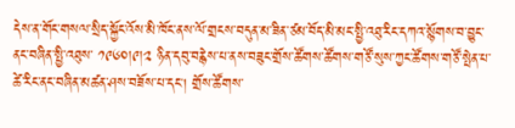དེས་ན་གོང་གསལ་སྲིད་སྐྱོང་འོས་མི་ཁོང་ནས་ལོ་གྲངས་བདུན་མ་ཟིན་ཙམ་བོད་མི་མང་སྤྱི་འཐུ་རིང་དཀའ་སྙོགས་བ་བྱུང་ནང་བཞིན་སྤྱི་འཐུས་ ༡༩༦༠།༩།༢ ཉིན་དབུ་བརྙེས་པ་ནས་བཟུང་གྲོས་ཚོགས་ཚོགས་གཙོ་སུས་ཀྱང་ཚོགས་གཙོ་སྤེན་པ་ཚེ་རིང་ནང་བཞིན་མཚན་ཤས་བཟོས་པ་དང། གྲོས་ཚོགས་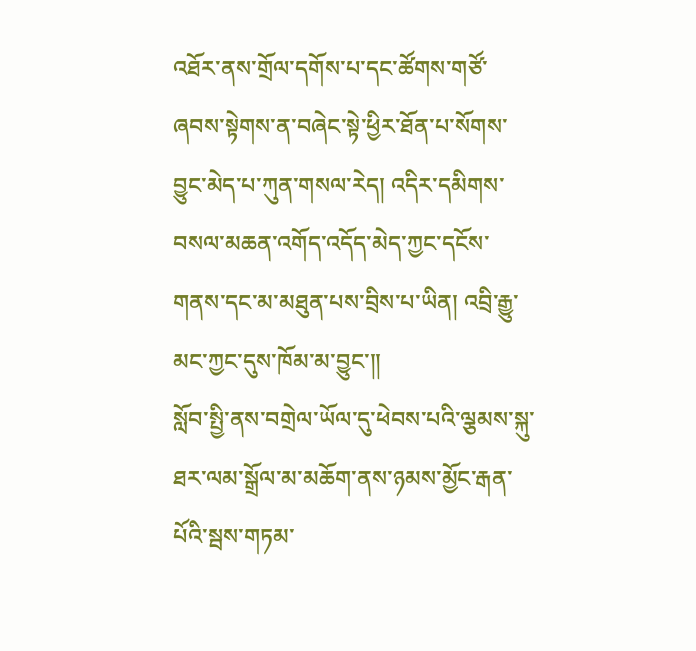འཐོར་ནས་གྲོལ་དགོས་པ་དང་ཚོགས་གཙོ་ཞབས་སྟེགས་ན་བཞེང་སྟེ་ཕྱིར་ཐོན་པ་སོགས་བྱུང་མེད་པ་ཀུན་གསལ་རེད། འདིར་དམིགས་བསལ་མཆན་འགོད་འདོད་མེད་ཀྱང་དངོས་གནས་དང་མ་མཐུན་པས་བྲིས་པ་ཡིན། འབྲི་རྒྱུ་མང་ཀྱང་དུས་ཁོམ་མ་བྱུང་།།
སློབ་སྤྱི་ནས་བགྲེལ་ཡོལ་དུ་ཕེབས་པའི་ལྕམས་སྐུ་ཐར་ལམ་སྒྲོལ་མ་མཆོག་ནས་ཉམས་མྱོང་རྒན་པོའི་སྦས་གཏམ་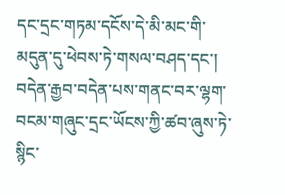དང་དྲང་གཏམ་དངོས་དེ་མི་མང་གི་མདུན་དུ་ཕེབས་ཏེ་གསལ་བཤད་དང་། བདེན་རྒྱབ་བདེན་པས་གནང་བར་ལྷག་བངམ་གཞུང་དྲང་ཡོངས་ཀྱི་ཚབ་ཞུས་ཏེ་སྙིང་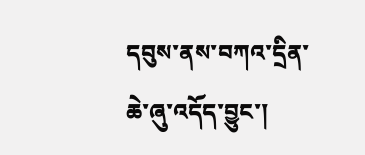དབུས་ནས་བཀའ་དྲིན་ཆེ་ཞུ་འདོད་བྱུང་།